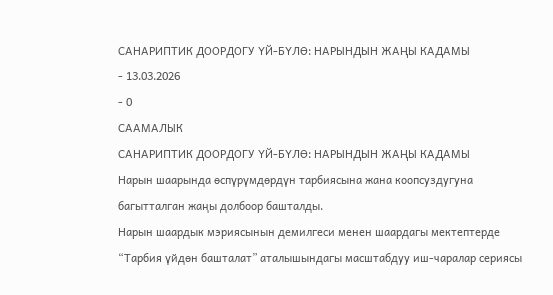САНАРИПТИК ДООРДОГУ ҮЙ-БҮЛӨ: НАРЫНДЫН ЖАҢЫ КАДАМЫ
- 13.03.2026
- 0
СААМАЛЫК
САНАРИПТИК ДООРДОГУ ҮЙ-БҮЛӨ: НАРЫНДЫН ЖАҢЫ КАДАМЫ
Нарын шаарында өспүрүмдөрдүн тарбиясына жана коопсуздугуна багытталган жаңы долбоор башталды.
Нарын шаардык мэриясынын демилгеси менен шаардагы мектептерде “Тарбия үйдөн башталат” аталышындагы масштабдуу иш-чаралар сериясы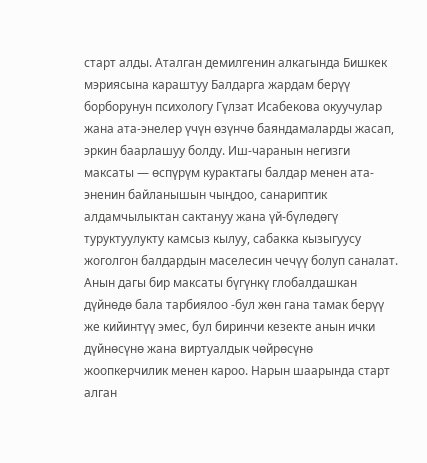старт алды. Аталган демилгенин алкагында Бишкек мэриясына караштуу Балдарга жардам берүү борборунун психологу Гүлзат Исабекова окуучулар жана ата-энелер үчүн өзүнчө баяндамаларды жасап, эркин баарлашуу болду. Иш-чаранын негизги максаты — өспүрүм курактагы балдар менен ата-эненин байланышын чыңдоо, санариптик алдамчылыктан сактануу жана үй-бүлөдөгү туруктуулукту камсыз кылуу, сабакка кызыгуусу жоголгон балдардын маселесин чечүү болуп саналат. Анын дагы бир максаты бүгүнкү глобалдашкан дүйнөдө бала тарбиялоо -бул жөн гана тамак берүү же кийинтүү эмес, бул биринчи кезекте анын ички дүйнөсүнө жана виртуалдык чөйрөсүнө жоопкерчилик менен кароо. Нарын шаарында старт алган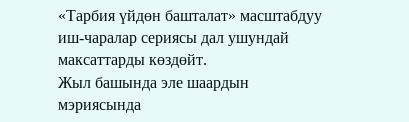«Тарбия үйдөн башталат» масштабдуу иш-чаралар сериясы дал ушундай максаттарды көздөйт.
Жыл башында эле шаардын мэриясында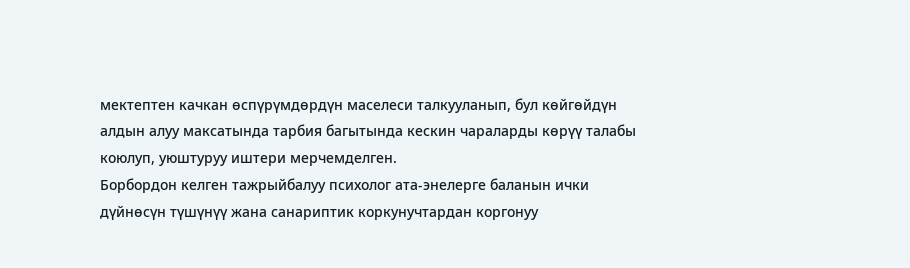мектептен качкан өспүрүмдөрдүн маселеси талкууланып, бул көйгөйдүн алдын алуу максатында тарбия багытында кескин чараларды көрүү талабы коюлуп, уюштуруу иштери мерчемделген.
Борбордон келген тажрыйбалуу психолог ата-энелерге баланын ички дүйнөсүн түшүнүү жана санариптик коркунучтардан коргонуу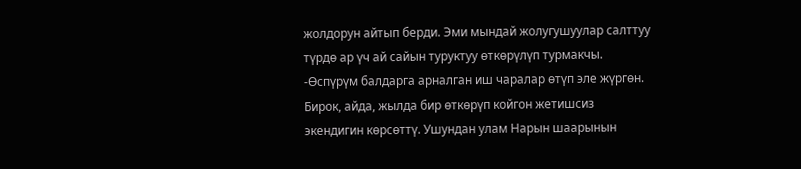жолдорун айтып берди. Эми мындай жолугушуулар салттуу түрдө ар үч ай сайын туруктуу өткөрүлүп турмакчы.
-Өспүрүм балдарга арналган иш чаралар өтүп эле жүргөн. Бирок, айда, жылда бир өткөрүп койгон жетишсиз экендигин көрсөттү. Ушундан улам Нарын шаарынын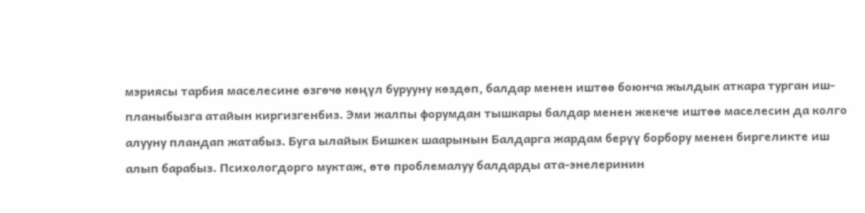мэриясы тарбия маселесине өзгөчө көңүл бурууну көздөп, балдар менен иштөө боюнча жылдык аткара турган иш-планыбызга атайын киргизгенбиз. Эми жалпы форумдан тышкары балдар менен жекече иштөө маселесин да колго алууну пландап жатабыз. Буга ылайык Бишкек шаарынын Балдарга жардам берүү борбору менен биргеликте иш алып барабыз. Психологдорго муктаж, өтө проблемалуу балдарды ата-энелеринин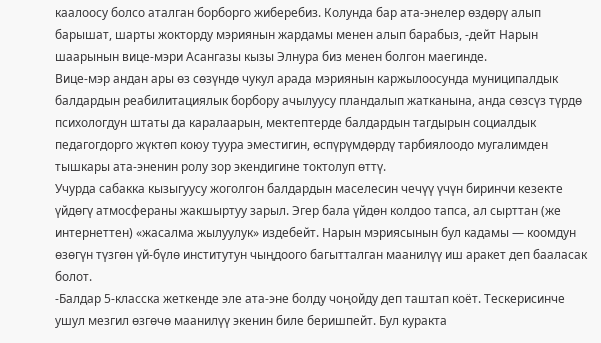каалоосу болсо аталган борборго жиберебиз. Колунда бар ата-энелер өздөрү алып барышат, шарты жокторду мэриянын жардамы менен алып барабыз, -дейт Нарын шаарынын вице-мэри Асангазы кызы Элнура биз менен болгон маегинде.
Вице-мэр андан ары өз сөзүндө чукул арада мэриянын каржылоосунда муниципалдык балдардын реабилитациялык борбору ачылуусу пландалып жатканына, анда сөзсүз түрдө психологдун штаты да каралаарын, мектептерде балдардын тагдырын социалдык педагогдорго жүктөп коюу туура эместигин, өспүрүмдөрдү тарбиялоодо мугалимден тышкары ата-эненин ролу зор экендигине токтолуп өттү.
Учурда сабакка кызыгуусу жоголгон балдардын маселесин чечүү үчүн биринчи кезекте үйдөгү атмосфераны жакшыртуу зарыл. Эгер бала үйдөн колдоо тапса, ал сырттан (же интернеттен) «жасалма жылуулук» издебейт. Нарын мэриясынын бул кадамы — коомдун өзөгүн түзгөн үй-бүлө институтун чыңдоого багытталган маанилүү иш аракет деп бааласак болот.
-Балдар 5-класска жеткенде эле ата-эне болду чоңойду деп таштап коёт. Тескерисинче ушул мезгил өзгөчө маанилүү экенин биле беришпейт. Бул куракта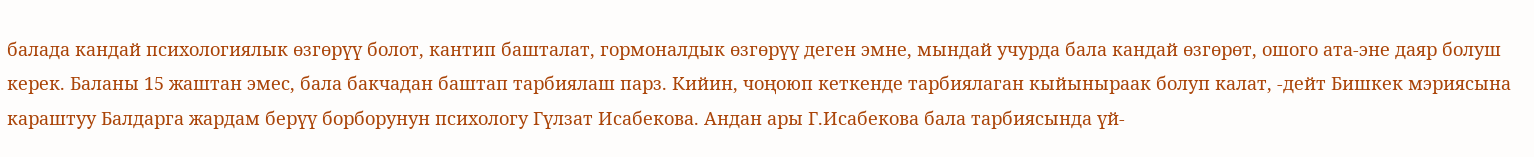балада кандай психологиялык өзгөрүү болот, кантип башталат, гормоналдык өзгөрүү деген эмне, мындай учурда бала кандай өзгөрөт, ошого ата-эне даяр болуш керек. Баланы 15 жаштан эмес, бала бакчадан баштап тарбиялаш парз. Кийин, чоңоюп кеткенде тарбиялаган кыйыныраак болуп калат, -дейт Бишкек мэриясына караштуу Балдарга жардам берүү борборунун психологу Гүлзат Исабекова. Андан ары Г.Исабекова бала тарбиясында үй-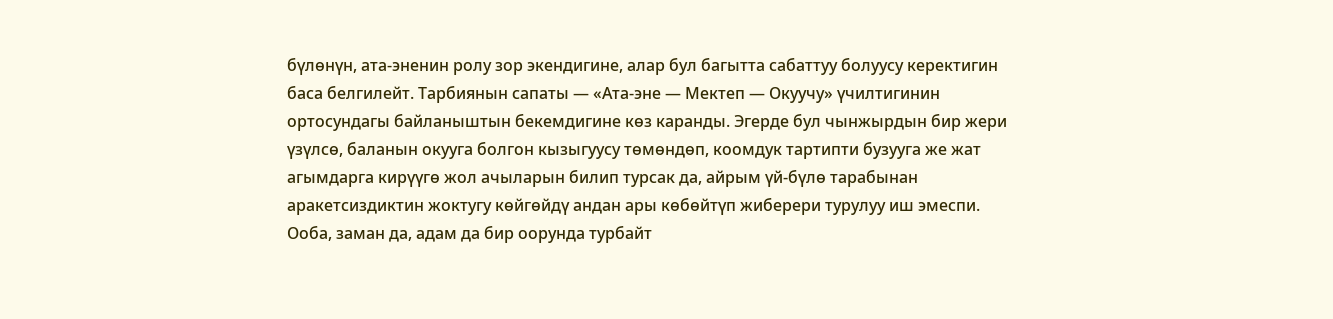бүлөнүн, ата-эненин ролу зор экендигине, алар бул багытта сабаттуу болуусу керектигин баса белгилейт. Тарбиянын сапаты — «Ата-эне — Мектеп — Окуучу» үчилтигинин ортосундагы байланыштын бекемдигине көз каранды. Эгерде бул чынжырдын бир жери үзүлсө, баланын окууга болгон кызыгуусу төмөндөп, коомдук тартипти бузууга же жат агымдарга кирүүгө жол ачыларын билип турсак да, айрым үй-бүлө тарабынан аракетсиздиктин жоктугу көйгөйдү андан ары көбөйтүп жиберери турулуу иш эмеспи.
Ооба, заман да, адам да бир оорунда турбайт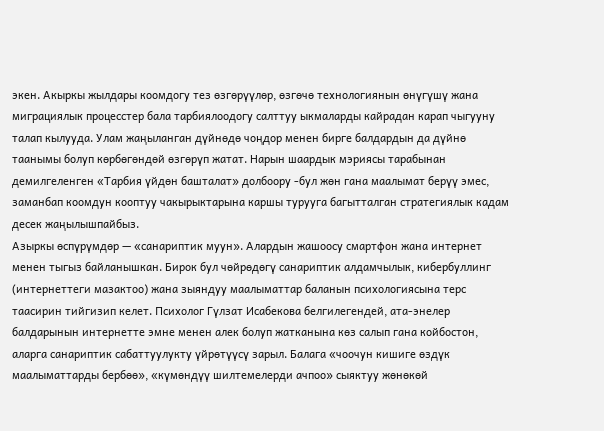экен. Акыркы жылдары коомдогу тез өзгөрүүлөр, өзгөчө технологиянын өнүгүшү жана миграциялык процесстер бала тарбиялоодогу салттуу ыкмаларды кайрадан карап чыгууну талап кылууда. Улам жаңыланган дүйнөдө чоңдор менен бирге балдардын да дүйнө таанымы болуп көрбөгөндөй өзгөрүп жатат. Нарын шаардык мэриясы тарабынан демилгеленген «Тарбия үйдөн башталат» долбоору -бул жөн гана маалымат берүү эмес, заманбап коомдун кооптуу чакырыктарына каршы турууга багытталган стратегиялык кадам десек жаңылышпайбыз.
Азыркы өспүрүмдөр — «санариптик муун». Алардын жашоосу смартфон жана интернет менен тыгыз байланышкан. Бирок бул чөйрөдөгү санариптик алдамчылык, кибербуллинг (интернеттеги мазактоо) жана зыяндуу маалыматтар баланын психологиясына терс таасирин тийгизип келет. Психолог Гүлзат Исабекова белгилегендей, ата-энелер балдарынын интернетте эмне менен алек болуп жатканына көз салып гана койбостон, аларга санариптик сабаттуулукту үйрөтүүсү зарыл. Балага «чоочун кишиге өздүк маалыматтарды бербөө», «күмөндүү шилтемелерди ачпоо» сыяктуу жөнөкөй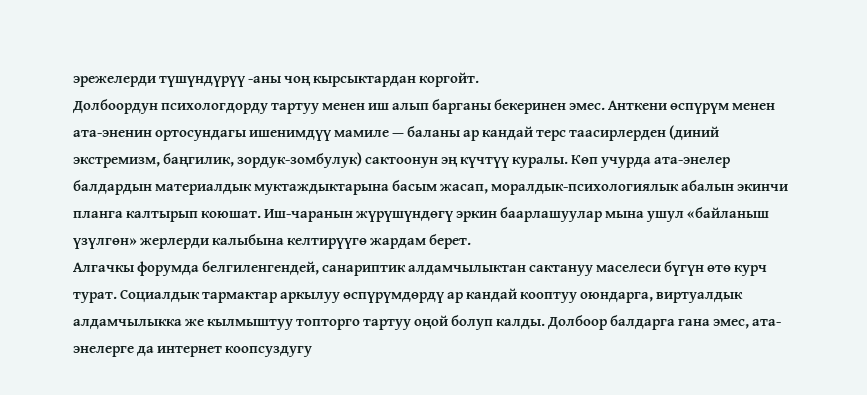эрежелерди түшүндүрүү -аны чоң кырсыктардан коргойт.
Долбоордун психологдорду тартуу менен иш алып барганы бекеринен эмес. Анткени өспүрүм менен ата-эненин ортосундагы ишенимдүү мамиле — баланы ар кандай терс таасирлерден (диний экстремизм, баңгилик, зордук-зомбулук) сактоонун эң күчтүү куралы. Көп учурда ата-энелер балдардын материалдык муктаждыктарына басым жасап, моралдык-психологиялык абалын экинчи планга калтырып коюшат. Иш-чаранын жүрүшүндөгү эркин баарлашуулар мына ушул «байланыш үзүлгөн» жерлерди калыбына келтирүүгө жардам берет.
Алгачкы форумда белгиленгендей, санариптик алдамчылыктан сактануу маселеси бүгүн өтө курч турат. Социалдык тармактар аркылуу өспүрүмдөрдү ар кандай кооптуу оюндарга, виртуалдык алдамчылыкка же кылмыштуу топторго тартуу оңой болуп калды. Долбоор балдарга гана эмес, ата-энелерге да интернет коопсуздугу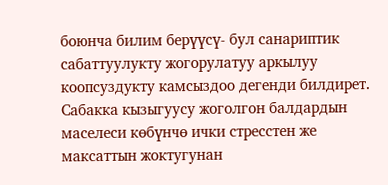боюнча билим берүүсү- бул санариптик сабаттуулукту жогорулатуу аркылуу коопсуздукту камсыздоо дегенди билдирет.
Сабакка кызыгуусу жоголгон балдардын маселеси көбүнчө ички стресстен же максаттын жоктугунан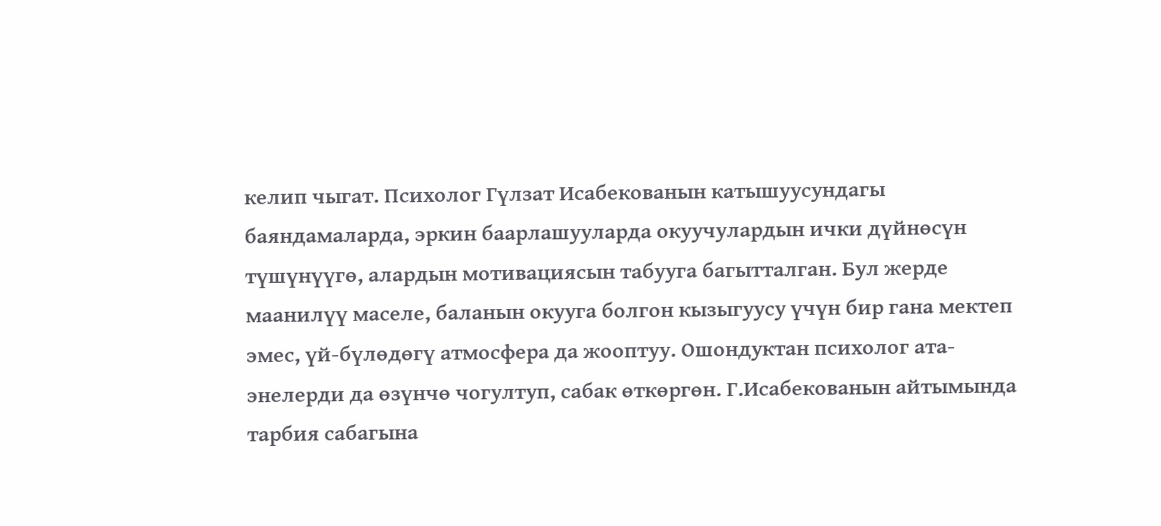келип чыгат. Психолог Гүлзат Исабекованын катышуусундагы баяндамаларда, эркин баарлашууларда окуучулардын ички дүйнөсүн түшүнүүгө, алардын мотивациясын табууга багытталган. Бул жерде маанилүү маселе, баланын окууга болгон кызыгуусу үчүн бир гана мектеп эмес, үй-бүлөдөгү атмосфера да жооптуу. Ошондуктан психолог ата-энелерди да өзүнчө чогултуп, сабак өткөргөн. Г.Исабекованын айтымында тарбия сабагына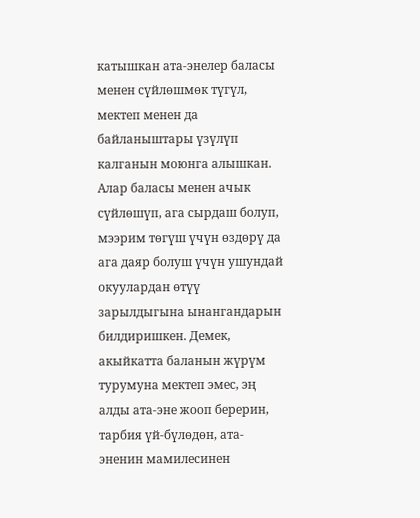катышкан ата-энелер баласы менен сүйлөшмөк түгүл, мектеп менен да байланыштары үзүлүп калганын моюнга алышкан. Алар баласы менен ачык сүйлөшүп, ага сырдаш болуп, мээрим төгүш үчүн өздөрү да ага даяр болуш үчүн ушундай окуулардан өтүү зарылдыгына ынангандарын билдиришкен. Демек, акыйкатта баланын жүрүм турумуна мектеп эмес, эң алды ата-эне жооп берерин, тарбия үй-бүлөдөн, ата-эненин мамилесинен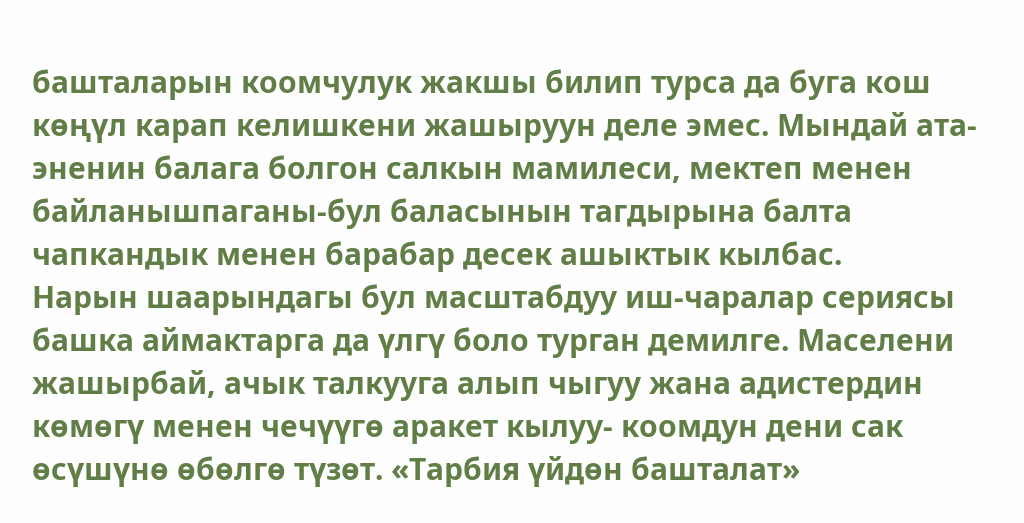башталарын коомчулук жакшы билип турса да буга кош көңүл карап келишкени жашыруун деле эмес. Мындай ата-эненин балага болгон салкын мамилеси, мектеп менен байланышпаганы-бул баласынын тагдырына балта чапкандык менен барабар десек ашыктык кылбас.
Нарын шаарындагы бул масштабдуу иш-чаралар сериясы башка аймактарга да үлгү боло турган демилге. Маселени жашырбай, ачык талкууга алып чыгуу жана адистердин көмөгү менен чечүүгө аракет кылуу- коомдун дени сак өсүшүнө өбөлгө түзөт. «Тарбия үйдөн башталат»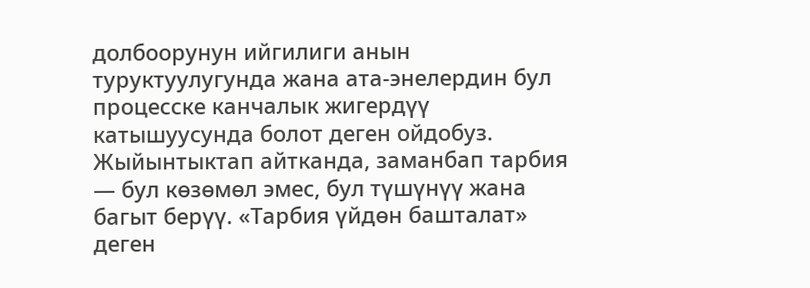долбоорунун ийгилиги анын туруктуулугунда жана ата-энелердин бул процесске канчалык жигердүү катышуусунда болот деген ойдобуз. Жыйынтыктап айтканда, заманбап тарбия — бул көзөмөл эмес, бул түшүнүү жана багыт берүү. «Тарбия үйдөн башталат» деген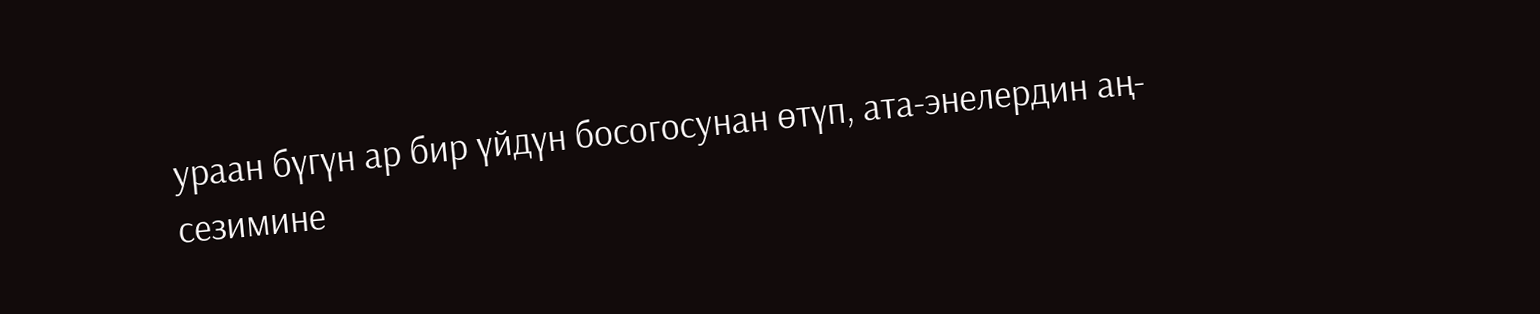ураан бүгүн ар бир үйдүн босогосунан өтүп, ата-энелердин аң-сезимине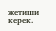жетиши керек.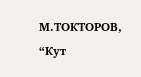М.ТОКТОРОВ,
“Кут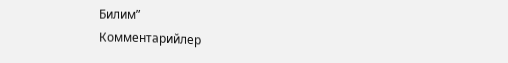Билим”
Комментарийлер